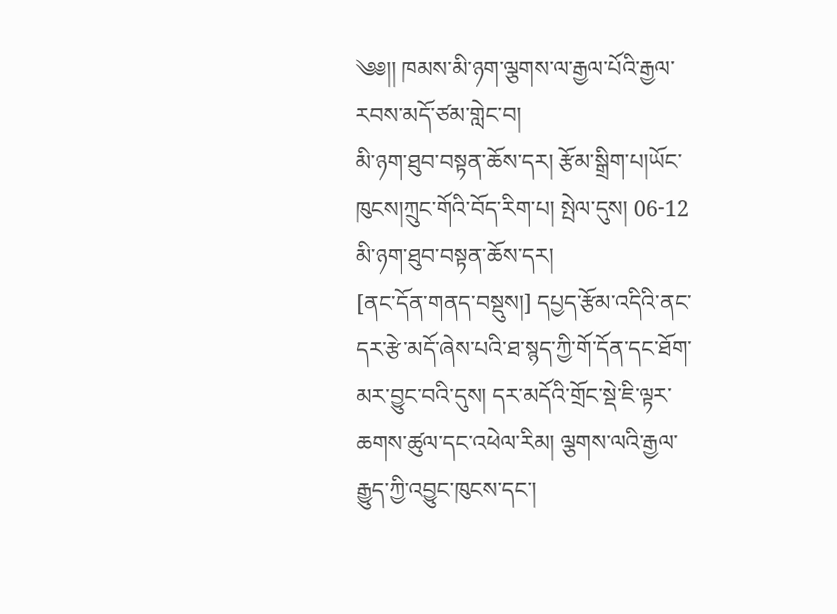༄༅།། ཁམས་མི་ཉག་ལྕགས་ལ་རྒྱལ་པོའི་རྒྱལ་རབས་མདོ་ཙམ་གླེང་བ།
མི་ཉག་ཐུབ་བསྟན་ཆོས་དར། རྩོམ་སྒྲིག་པ།ཡོང་ཁུངས།ཀྲུང་གོའི་བོད་རིག་པ། སྤེལ་དུས། 06-12
མི་ཉག་ཐུབ་བསྟན་ཆོས་དར།
[ནང་དོན་གནད་བསྡུས།] དཔྱད་རྩོམ་འདིའི་ནང་དར་རྩེ་མདོ་ཞེས་པའི་ཐ་སྙད་ཀྱི་གོ་དོན་དང་ཐོག་མར་བྱུང་བའི་དུས། དར་མདོའི་གྲོང་སྡེ་ཇི་ལྟར་ཆགས་ཚུལ་དང་འཕེལ་རིམ། ལྕགས་ལའི་རྒྱལ་རྒྱུད་ཀྱི་འབྱུང་ཁུངས་དང་།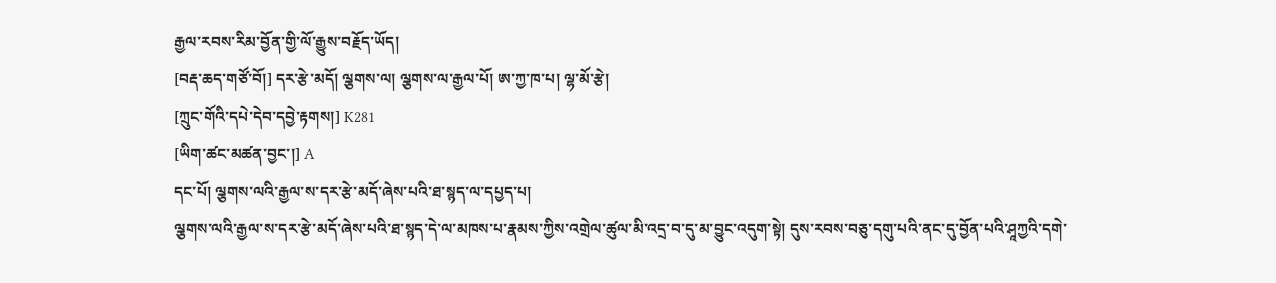རྒྱལ་རབས་རིམ་བྱོན་གྱི་ལོ་རྒྱུས་བརྗོད་ཡོད།
[བརྡ་ཆད་གཙོ་བོ།] དར་རྩེ་མདོ། ལྕགས་ལ། ལྕགས་ལ་རྒྱལ་པོ། ཨ་ཀྱ་ཁ་པ། ལྷ་མོ་རྩེ།
[ཀྲུང་གོའི་དཔེ་དེབ་དབྱེ་རྟགས།] K281
[ཡིག་ཚང་མཚན་བྱང་།] A
དང་པོ། ལྕགས་ལའི་རྒྱལ་ས་དར་རྩེ་མདོ་ཞེས་པའི་ཐ་སྙད་ལ་དཔྱད་པ།
ལྕགས་ལའི་རྒྱལ་ས་དར་རྩེ་མདོ་ཞེས་པའི་ཐ་སྙད་དེ་ལ་མཁས་པ་རྣམས་ཀྱིས་འགྲེལ་ཚུལ་མི་འདྲ་བ་དུ་མ་བྱུང་འདུག་སྟེ། དུས་རབས་བཅུ་དགུ་པའི་ནང་དུ་བྱོན་པའི་ཤཱཀྱའི་དགེ་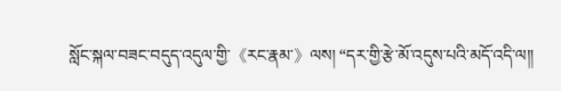སློང་སྐལ་བཟང་བདུད་འདུལ་གྱི་《རང་རྣམ་》ལས། “དར་གྱི་རྩེ་མོ་འདུས་པའི་མདོ་འདི་ལ།།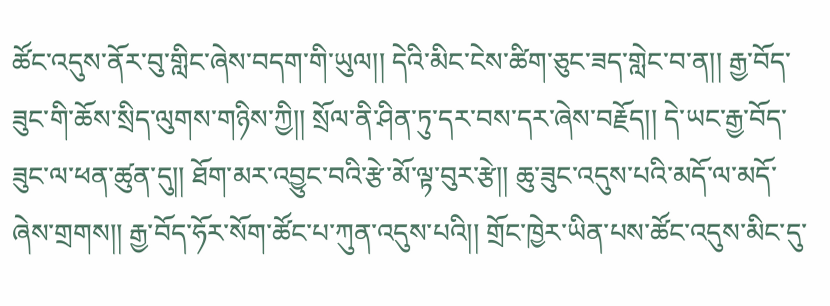ཚོང་འདུས་ནོར་བུ་གླིང་ཞེས་བདག་གི་ཡུལ།། དེའི་མིང་ངེས་ཚིག་ཅུང་ཟད་གླེང་བ་ན།། རྒྱ་བོད་ཟུང་གི་ཆོས་སྲིད་ལུགས་གཉིས་ཀྱི།། སྲོལ་ནི་ཤིན་ཏུ་དར་བས་དར་ཞེས་བརྗོད།། དེ་ཡང་རྒྱ་བོད་ཟུང་ལ་ཕན་ཚུན་དུ།། ཐོག་མར་འབྱུང་བའི་རྩེ་མོ་ལྟ་བུར་རྩེ།། ཆུ་ཟུང་འདུས་པའི་མདོ་ལ་མདོ་ཞེས་གྲགས།། རྒྱ་བོད་ཧོར་སོག་ཚོང་པ་ཀུན་འདུས་པའི།། གྲོང་ཁྱེར་ཡིན་པས་ཚོང་འདུས་མིང་དུ་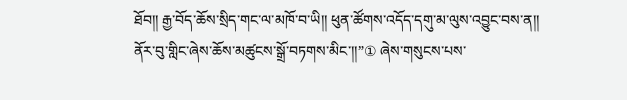ཐོབ།། རྒྱ་བོད་ཆོས་སྲིད་གང་ལ་མཁོ་བ་ཡི།། ཕུན་ཚོགས་འདོད་དགུ་མ་ལུས་འབྱུང་བས་ན།། ནོར་བུ་གླིང་ཞེས་ཆོས་མཚུངས་སྒྲོ་བཏགས་མིང་།།”① ཞེས་གསུངས་པས་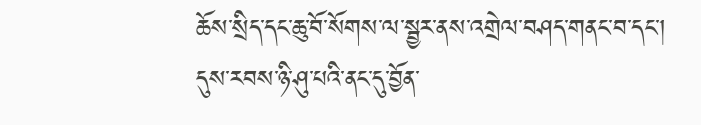ཆོས་སྲིད་དང་ཆུ་བོ་སོགས་ལ་སྦྱར་ནས་འགྲེལ་བཤད་གནང་བ་དང་།
དུས་རབས་ཉི་ཤུ་པའི་ནང་དུ་བྱོན་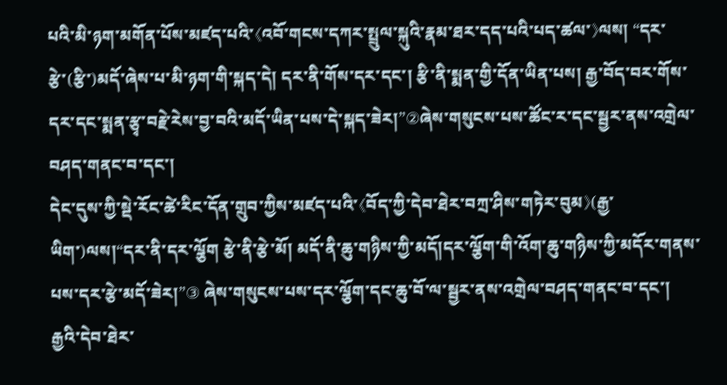པའི་མི་ཉག་མགོན་པོས་མཛད་པའི་《འབོ་གངས་དཀར་སྤྲུལ་སྐུའི་རྣམ་ཐར་དད་པའི་པད་ཚལ་》ལས། “དར་རྩེ་(རྩི་)མདོ་ཞེས་པ་མི་ཉག་གི་སྐད་དེ། དར་ནི་གོས་དར་དང་། རྩི་ནི་སྨན་གྱི་དོན་ཡིན་པས། རྒྱ་བོད་བར་གོས་དར་དང་སྨན་རྩྭ་བརྗེ་རེས་བྱ་བའི་མདོ་ཡིན་པས་དེ་སྐད་ཟེར།”②ཞེས་གསུངས་པས་ཚོང་ར་དང་སྦྱར་ནས་འགྲེལ་བཤད་གནང་བ་དང་།
དེང་དུས་ཀྱི་སྡེ་རོང་ཚེ་རིང་དོན་གྲུབ་ཀྱིས་མཛད་པའི་《བོད་ཀྱི་དེབ་ཐེར་བཀྲ་ཤིས་གཏེར་བུམ》(རྒྱ་ཡིག་)ལས།“དར་ནི་དར་ལྕོག རྩེ་ནི་རྩེ་མོ། མདོ་ནི་ཆུ་གཉིས་ཀྱི་མདོ།དར་ལྕོག་གི་འོག་ཆུ་གཉིས་ཀྱི་མདོར་གནས་པས་དར་རྩེ་མདོ་ཟེར།”③ ཞེས་གསུངས་པས་དར་ལྕོག་དང་ཆུ་བོ་ལ་སྦྱར་ནས་འགྲེལ་བཤད་གནང་བ་དང་།
རྒྱའི་དེབ་ཐེར་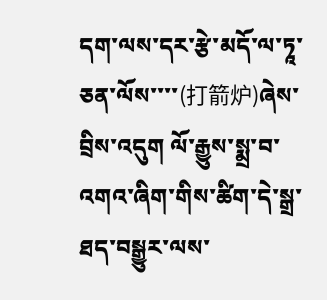དག་ལས་དར་རྩེ་མདོ་ལ་ཏཱ་ཅན་ལོས་་་་(打箭炉)ཞེས་བྲིས་འདུག ལོ་རྒྱུས་སྨྲ་བ་འགའ་ཞིག་གིས་ཚིག་དེ་སྒྲ་ཐད་བསྒྱུར་ལས་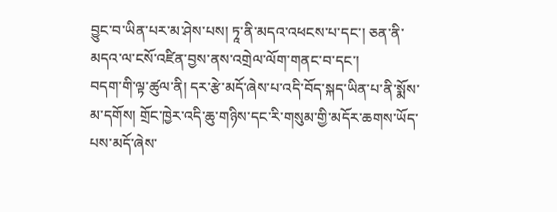བྱུང་བ་ཡིན་པར་མ་ཤེས་པས། ཏཱ་ནི་མདའ་འཕངས་པ་དང་། ཅན་ནི་མདའ་ལ་ངསོ་འཛིན་བྱས་ནས་འགྲེལ་ལོག་གནང་བ་དང་།
བདག་གི་ལྟ་ཚུལ་ནི། དར་རྩེ་མདོ་ཞེས་པ་འདི་བོད་སྐད་ཡིན་པ་ནི་སྨོས་མ་དགོས། གྲོང་ཁྱེར་འདི་ཆུ་གཉིས་དང་རི་གསུམ་གྱི་མདོར་ཆགས་ཡོད་པས་མདོ་ཞེས་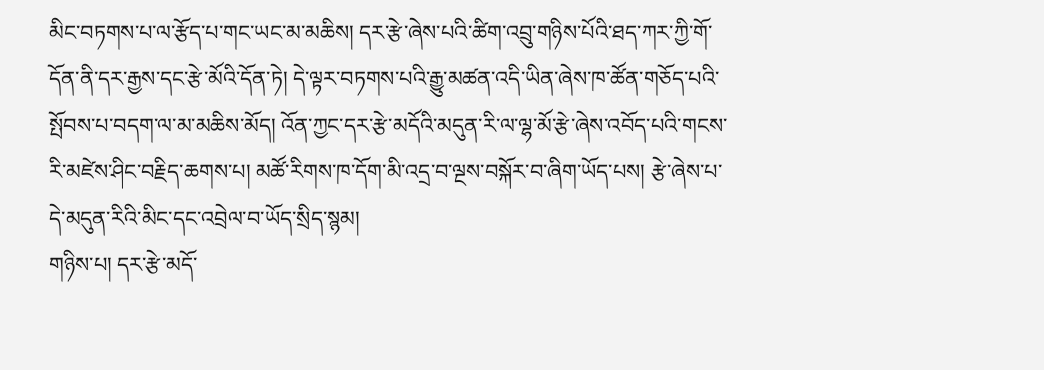མིང་བཏགས་པ་ལ་རྩོད་པ་གང་ཡང་མ་མཆིས། དར་རྩེ་ཞེས་པའི་ཚིག་འབྲུ་གཉིས་པོའི་ཐད་ཀར་ཀྱི་གོ་དོན་ནི་དར་རྒྱས་དང་རྩེ་མོའི་དོན་ཏེ། དེ་ལྟར་བཏགས་པའི་རྒྱུ་མཚན་འདི་ཡིན་ཞེས་ཁ་ཚོན་གཅོད་པའི་སྤོབས་པ་བདག་ལ་མ་མཆིས་མོད། འོན་ཀྱང་དར་རྩེ་མདོའི་མདུན་རི་ལ་ལྷ་མོ་རྩེ་ཞེས་འབོད་པའི་གངས་རི་མཛེས་ཤིང་བརྗིད་ཆགས་པ། མཚོ་རིགས་ཁ་དོག་མི་འདྲ་བ་ལྔས་བསྐོར་བ་ཞིག་ཡོད་པས། རྩེ་ཞེས་པ་དེ་མདུན་རིའི་མིང་དང་འབྲེལ་བ་ཡོད་སྲིད་སྙམ།
གཉིས་པ། དར་རྩེ་མདོ་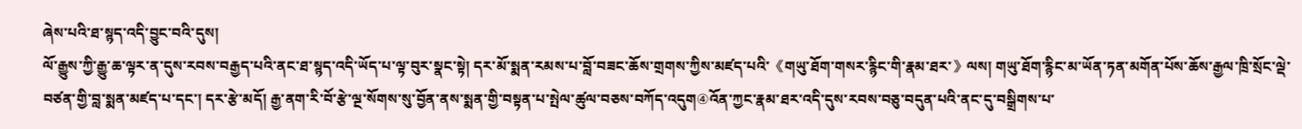ཞེས་པའི་ཐ་སྙད་འདི་བྱུང་བའི་དུས།
ལོ་རྒྱུས་ཀྱི་རྒྱུ་ཆ་ལྟར་ན་དུས་རབས་བརྒྱད་པའི་ནང་ཐ་སྙད་འདི་ཡོད་པ་ལྟ་བུར་སྣང་སྟེ། དར་མོ་སྨན་རམས་པ་བློ་བཟང་ཆོས་གྲགས་ཀྱིས་མཛད་པའི་《གཡུ་ཐོག་གསར་རྙིང་གི་རྣམ་ཐར་》ལས། གཡུ་ཐོག་རྙིང་མ་ཡོན་ཏན་མགོན་པོས་ཆོས་རྒྱལ་ཁྲི་སྲོང་ལྡེ་བཙན་གྱི་བླ་སྨན་མཛད་པ་དང་། དར་རྩེ་མདོ། རྒྱ་ནག་རི་བོ་རྩེ་ལྔ་སོགས་སུ་བྱོན་ནས་སྨན་གྱི་བསྟན་པ་སྤེལ་ཚུལ་བཅས་བཀོད་འདུག④འོན་ཀྱང་རྣམ་ཐར་འདི་དུས་རབས་བཅུ་བདུན་པའི་ནང་དུ་བསྒྲིགས་པ་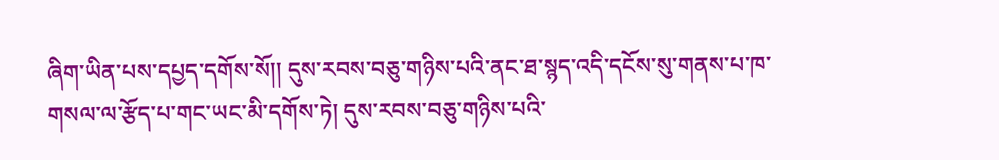ཞིག་ཡིན་པས་དཔྱད་དགོས་སོ།། དུས་རབས་བཅུ་གཉིས་པའི་ནང་ཐ་སྙད་འདི་དངོས་སུ་གནས་པ་ཁ་གསལ་ལ་རྩོད་པ་གང་ཡང་མི་དགོས་ཏེ། དུས་རབས་བཅུ་གཉིས་པའི་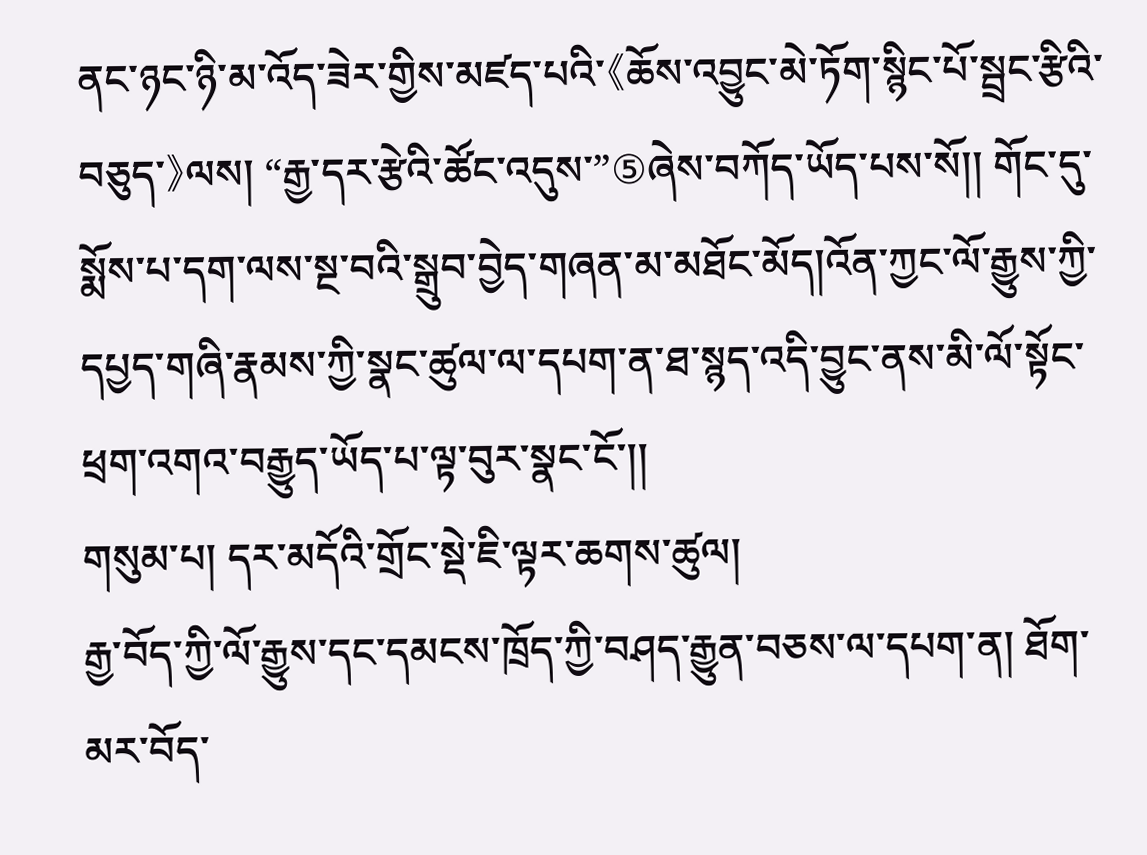ནང་ཉང་ཉི་མ་འོད་ཟེར་གྱིས་མཛད་པའི་《ཆོས་འབྱུང་མེ་ཏོག་སྙིང་པོ་སྦྲང་རྩིའི་བཅུད་》ལས། “རྒྱ་དར་རྩེའི་ཚོང་འདུས་”⑤ཞེས་བཀོད་ཡོད་པས་སོ།། གོང་དུ་སྨོས་པ་དག་ལས་སྔ་བའི་སྒྲུབ་བྱེད་གཞན་མ་མཐོང་མོད།འོན་ཀྱང་ལོ་རྒྱུས་ཀྱི་དཔྱད་གཞི་རྣམས་ཀྱི་སྣང་ཚུལ་ལ་དཔག་ན་ཐ་སྙད་འདི་བྱུང་ནས་མི་ལོ་སྟོང་ཕྲག་འགའ་བརྒྱུད་ཡོད་པ་ལྟ་བུར་སྣང་ངོ་།།
གསུམ་པ། དར་མདོའི་གྲོང་སྡེ་ཇི་ལྟར་ཆགས་ཚུལ།
རྒྱ་བོད་ཀྱི་ལོ་རྒྱུས་དང་དམངས་ཁྲོད་ཀྱི་བཤད་རྒྱུན་བཅས་ལ་དཔག་ན། ཐོག་མར་བོད་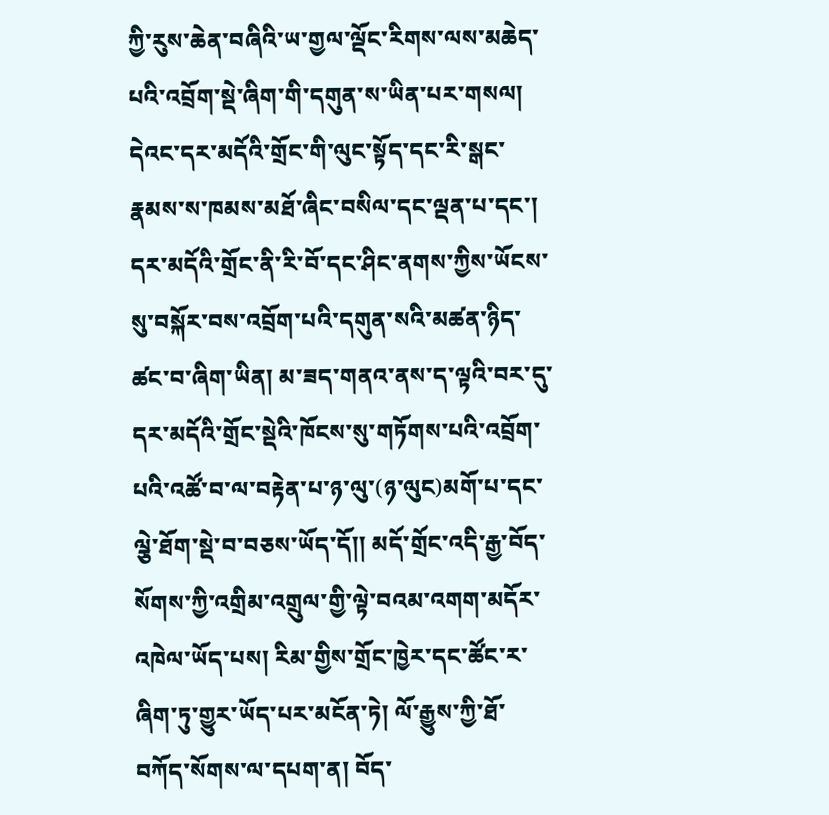ཀྱི་རུས་ཆེན་བཞིའི་ཡ་གྱལ་ལྡོང་རིགས་ལས་མཆེད་པའི་འབྲོག་སྡེ་ཞིག་གི་དགུན་ས་ཡིན་པར་གསལ། དེའང་དར་མདོའི་གྲོང་གི་ལུང་སྟོད་དང་རི་སྒང་རྣམས་ས་ཁམས་མཐོ་ཞིང་བསིལ་དང་ལྡན་པ་དང་། དར་མདོའི་གྲོང་ནི་རི་བོ་དང་ཤིང་ནགས་ཀྱིས་ཡོངས་སུ་བསྐོར་བས་འབྲོག་པའི་དགུན་སའི་མཚན་ཉིད་ཚང་བ་ཞིག་ཡིན། མ་ཟད་གནའ་ནས་ད་ལྟའི་བར་དུ་དར་མདོའི་གྲོང་སྡེའི་ཁོངས་སུ་གཏོགས་པའི་འབྲོག་པའི་འཚོ་བ་ལ་བརྟེན་པ་ཉ་ལུ་(ཉ་ལུང)མགོ་པ་དང་ལྕེ་ཐོག་སྡེ་བ་བཅས་ཡོད་དོ།། མདོ་གྲོང་འདི་རྒྱ་བོད་སོགས་ཀྱི་འགྲིམ་འགྲུལ་གྱི་ལྟེ་བའམ་འགག་མདོར་འཁེལ་ཡོད་པས། རིམ་གྱིས་གྲོང་ཁྱེར་དང་ཚོང་ར་ཞིག་ཏུ་གྱུར་ཡོད་པར་མངོན་ཏེ། ལོ་རྒྱུས་ཀྱི་ཐོ་བཀོད་སོགས་ལ་དཔག་ན། བོད་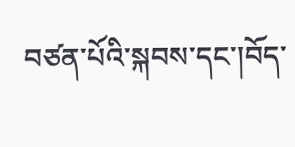བཙན་པོའི་སྐབས་དང་།བོད་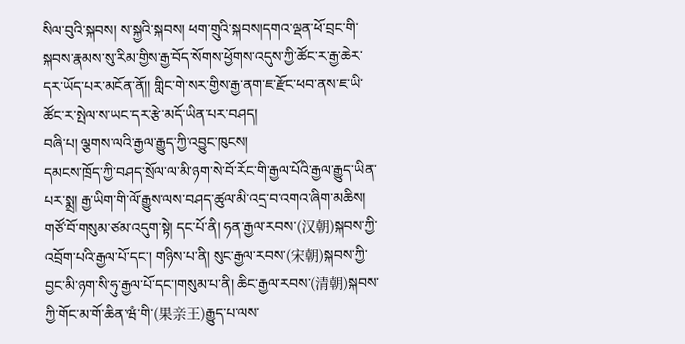སིལ་བུའི་སྐབས། ས་སྐྱའི་སྐབས། ཕག་གྲུའི་སྐབས།དགའ་ལྡན་ཕོ་བྲང་གི་སྐབས་རྣམས་སུ་རིམ་གྱིས་རྒྱ་བོད་སོགས་ཕྱོགས་འདུས་ཀྱི་ཚོང་ར་རྒྱ་ཆེར་དར་ཡོད་པར་མངོན་ནོ།། གླིང་གེ་སར་གྱིས་རྒྱ་ནག་ཇ་རྫོང་ཕབ་ནས་ཇ་ཡི་ཚོང་ར་སྤེལ་ས་ཡང་དར་རྩེ་མདོ་ཡིན་པར་བཤད།
བཞི་པ། ལྕགས་ལའི་རྒྱལ་རྒྱུད་ཀྱི་འབྱུང་ཁུངས།
དམངས་ཁྲོད་ཀྱི་བཤད་སྲོལ་ལ་མི་ཉག་སེ་བོ་རོང་གི་རྒྱལ་པོའི་རྒྱལ་རྒྱུད་ཡིན་པར་སྨྲ། རྒྱ་ཡིག་གི་ལོ་རྒྱུས་ལས་བཤད་ཚུལ་མི་འདྲ་བ་འགའ་ཞིག་མཆིས། གཙོ་བོ་གསུམ་ཙམ་འདུག་སྟེ། དང་པོ་ནི། ཧན་རྒྱལ་རབས་(汉朝)སྐབས་ཀྱི་འབྲོག་པའི་རྒྱལ་པོ་དང་། གཉིས་པ་ནི། སུང་རྒྱལ་རབས་(宋朝)སྐབས་ཀྱི་བྱང་མི་ཉག་སི་ཧུ་རྒྱལ་པོ་དང་།གསུམ་པ་ནི། ཆིང་རྒྱལ་རབས་(清朝)སྐབས་ཀྱི་གོང་མ་གོ་ཆིན་ཝཾ་གི་(果亲王)རྒྱུད་པ་ལས་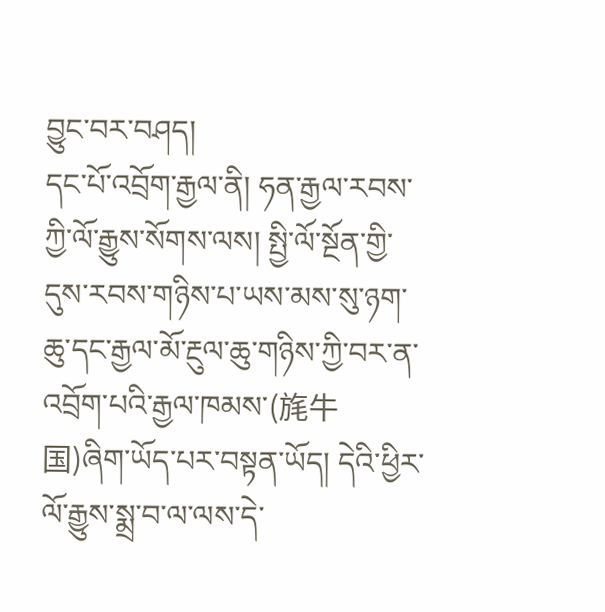བྱུང་བར་བཤད།
དང་པོ་འབྲོག་རྒྱལ་ནི། ཧན་རྒྱལ་རབས་ཀྱི་ལོ་རྒྱུས་སོགས་ལས། སྤྱི་ལོ་སྔོན་གྱི་དུས་རབས་གཉིས་པ་ཡས་མས་སུ་ཉག་ཆུ་དང་རྒྱལ་མོ་རྔུལ་ཆུ་གཉིས་ཀྱི་བར་ན་འབྲོག་པའི་རྒྱལ་ཁམས་(旄牛国)ཞིག་ཡོད་པར་བསྟན་ཡོད། དེའི་ཕྱིར་ལོ་རྒྱུས་སྨྲ་བ་ལ་ལས་དེ་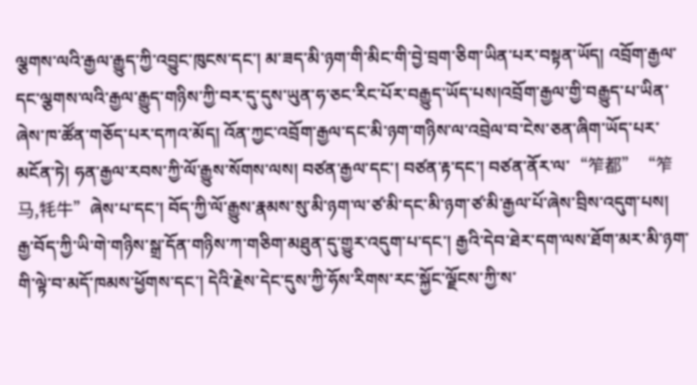ལྕགས་ལའི་རྒྱལ་རྒྱུད་ཀྱི་འབྱུང་ཁུངས་དང་། མ་ཟད་མི་ཉག་གི་མིང་གི་བྱེ་བྲག་ཅིག་ཡིན་པར་བསྟན་ཡོད། འབྲོག་རྒྱལ་དང་ལྕགས་ལའི་རྒྱལ་རྒྱུད་གཉིས་ཀྱི་བར་དུ་དུས་ཡུན་ཧ་ཅང་རིང་པོར་བརྒྱུད་ཡོད་པས།འབྲོག་རྒྱལ་གྱི་བརྒྱུད་པ་ཡིན་ཞེས་ཁ་ཚོན་གཅོད་པར་དཀའ་མོད། འོན་ཀྱང་འབྲོག་རྒྱལ་དང་མི་ཉག་གཉིས་ལ་འབྲེལ་བ་ངེས་ཅན་ཞིག་ཡོད་པར་མངོན་ཏེ། ཧན་རྒྱལ་རབས་ཀྱི་ལོ་རྒྱུས་སོགས་ལས། བཙན་རྒྱལ་དང་། བཙན་རྟ་དང་། བཙན་ནོར་ལ་“笮都”“笮马,牦牛”ཞེས་པ་དང་། བོད་ཀྱི་ལོ་རྒྱུས་རྣམས་སུ་མི་ཉག་ལ་ཙ་མི་དང་མི་ཉག་ཙ་མི་རྒྱལ་པོ་ཞེས་བྲིས་འདུག་པས། རྒྱ་བོད་ཀྱི་ཡི་གེ་གཉིས་སྒྲ་དོན་གཉིས་ཀ་གཅིག་མཐུན་དུ་གྱུར་འདུག་པ་དང་། རྒྱའི་དེབ་ཐེར་དག་ལས་ཐོག་མར་མི་ཉག་གི་ལྟེ་བ་མདོ་ཁམས་ཕྱོགས་དང་། དེའི་རྗེས་དེང་དུས་ཀྱི་ཧོས་རིགས་རང་སྐྱོང་ལྗོངས་ཀྱི་ས་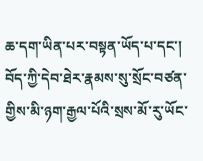ཆ་དག་ཡིན་པར་བསྟན་ཡོད་པ་དང་། བོད་ཀྱི་དེབ་ཐེར་རྣམས་སུ་སྲོང་བཙན་གྱིས་མི་ཉག་རྒྱལ་པོའི་སྲས་མོ་རུ་ཡོང་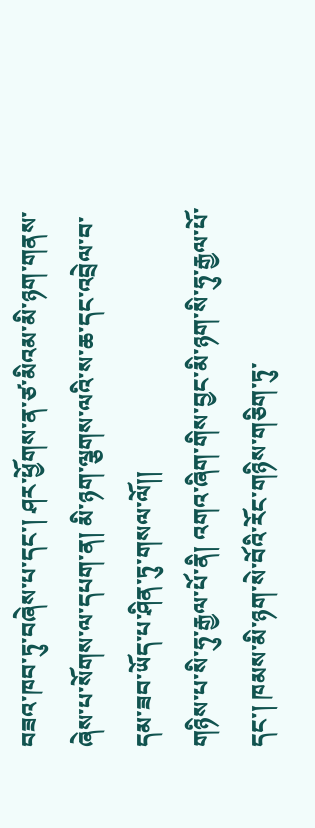བཟའ་ཁབ་ཏུ་བཞེས་པ་དང་། ཤར་ཕྱོགས་ན་ཙ་མིའམ་མི་ཉག་གནས་ཞེས་པ་སོགས་ལ་དཔག་ན། མི་ཉག་ལྕགས་ལའི་ས་ཆ་དང་འབྲེལ་བ་དམ་ཟབ་ཡོད་པ་ཤིན་ཏུ་གསལ་ལོ།།
གཉིས་པ་སི་ཧུ་རྒྱལ་པོ་ནི། འགའ་ཞིག་གིས་བྱང་མི་ཉག་སི་ཧུ་རྒྱལ་པོ་དང་། ཁམས་མི་ཉག་སེ་བོའི་རོང་གཉིས་གཅིག་ཏུ་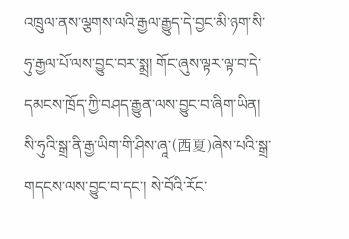འཁྲུལ་ནས་ལྕགས་ལའི་རྒྱལ་རྒྱུད་དེ་བྱང་མི་ཉག་སི་ཧུ་རྒྱལ་པོ་ལས་བྱུང་བར་སྨྲ། གོང་ཞུས་ལྟར་ལྟ་བ་དེ་དམངས་ཁྲོད་ཀྱི་བཤད་རྒྱུན་ལས་བྱུང་བ་ཞིག་ཡིན། སི་ཧུའི་སྒྲ་ནི་རྒྱ་ཡིག་གི་ཤིས་ཞཱ་(西夏)ཞེས་པའི་སྒྲ་གདངས་ལས་བྱུང་བ་དང་། སེ་བོའི་རོང་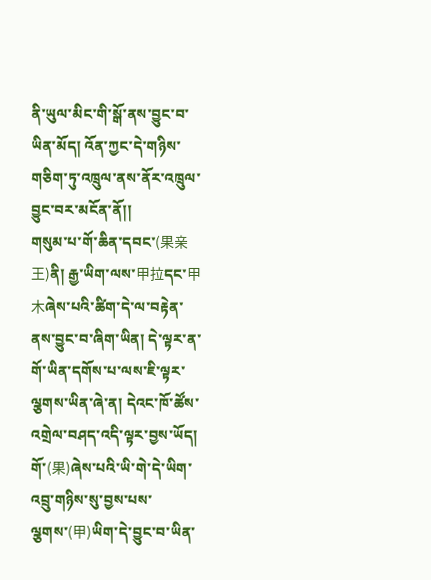ནི་ཡུལ་མིང་གི་སྒོ་ནས་བྱུང་བ་ཡིན་མོད། འོན་ཀྱང་དེ་གཉིས་གཅིག་ཏུ་འཁྲུལ་ནས་ནོར་འཁྲུལ་བྱུང་བར་མངོན་ནོ།།
གསུམ་པ་གོ་ཆིན་དབང་(果亲王)ནི། རྒྱ་ཡིག་ལས་甲拉དང་甲木ཞེས་པའི་ཚིག་དེ་ལ་བརྟེན་ནས་བྱུང་བ་ཞིག་ཡིན། དེ་ལྟར་ན་གོ་ཡིན་དགོས་པ་ལས་ཇི་ལྟར་ལྕགས་ཡིན་ཞེ་ན། དེའང་ཁོ་ཚོས་འགྲེལ་བཤད་འདི་ལྟར་བྱས་ཡོད། གོ་(果)ཞེས་པའི་ཡི་གེ་དེ་ཡིག་འབྲུ་གཉིས་སུ་བྱས་པས་ལྕགས་(甲)ཡིག་དེ་བྱུང་བ་ཡིན་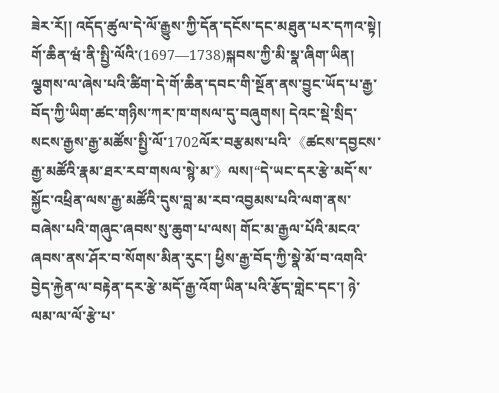ཟེར་རོ།། འདོད་ཚུལ་དེ་ལོ་རྒྱུས་ཀྱི་དོན་དངོས་དང་མཐུན་པར་དཀའ་སྟེ། གོ་ཆིན་ཝཾ་ནི་སྤྱི་ལོའི་(1697—1738)སྐབས་ཀྱི་མི་སྣ་ཞིག་ཡིན། ལྕགས་ལ་ཞེས་པའི་ཚིག་དེ་གོ་ཆིན་དབང་གི་སྔོན་ནས་བྱུང་ཡོད་པ་རྒྱ་བོད་ཀྱི་ཡིག་ཚང་གཉིས་ཀར་ཁ་གསལ་དུ་བཞུགས། དེའང་སྡེ་སྲིད་སངས་རྒྱས་རྒྱ་མཚོས་སྤྱི་ལོ་1702ལོར་བརྩམས་པའི་《ཚངས་དབྱངས་རྒྱ་མཚོའི་རྣམ་ཐར་རབ་གསལ་སྙེ་མ་》ལས།“དེ་ཡང་དར་རྩེ་མདོ་ས་སྐྱོང་འཕྲིན་ལས་རྒྱ་མཚོའི་དུས་བླ་མ་རབ་འབྱམས་པའི་ལག་ནས་བཞེས་པའི་གཞུང་ཞབས་སུ་ཆུག་པ་ལས། གོང་མ་རྒྱལ་པོའི་མངའ་ཞབས་ནས་ཤོར་བ་སོགས་མིན་རུང་། ཕྱིས་རྒྱ་བོད་ཀྱི་སྣེ་མོ་བ་འགའི་བྱེད་རྐྱེན་ལ་བརྟེན་དར་རྩེ་མདོ་རྒྱ་འོག་ཡིན་པའི་རྩོད་གླེང་དང་། ཉེ་ལམ་ལ་ལོ་རྩེ་པ་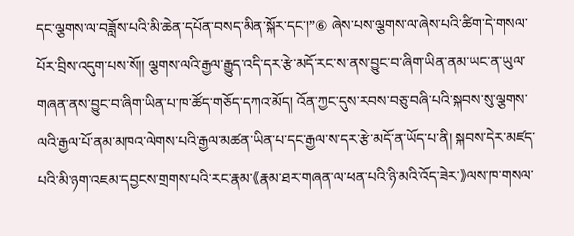དང་ལྕགས་ལ་བཟློས་པའི་མི་ཆེན་དཔོན་བསད་མིན་སྐོར་དང་།”⑥ ཞེས་པས་ལྕགས་ལ་ཞེས་པའི་ཚིག་དེ་གསལ་པོར་བྲིས་འདུག་པས་སོ།། ལྕགས་ལའི་རྒྱལ་རྒྱུད་འདི་དར་རྩེ་མདོ་རང་ས་ནས་བྱུང་བ་ཞིག་ཡིན་ནམ་ཡང་ན་ཡུལ་གཞན་ནས་བྱུང་བ་ཞིག་ཡིན་པ་ཁ་ཚོད་གཅོད་དཀའ་མོད། འོན་ཀྱང་དུས་རབས་བཅུ་བཞི་པའི་སྐབས་སུ་ལྕགས་ལའི་རྒྱལ་པོ་ནམ་མཁའ་ལེགས་པའི་རྒྱལ་མཚན་ཡིན་པ་དང་རྒྱལ་ས་དར་རྩེ་མདོ་ན་ཡོད་པ་ནི། སྐབས་དེར་མཛད་པའི་མི་ཉག་འཇམ་དབྱངས་གྲགས་པའི་རང་རྣམ་《རྣམ་ཐར་གཞན་ལ་ཕན་པའི་ཉི་མའི་འོད་ཟེར་》ལས་ཁ་གསལ་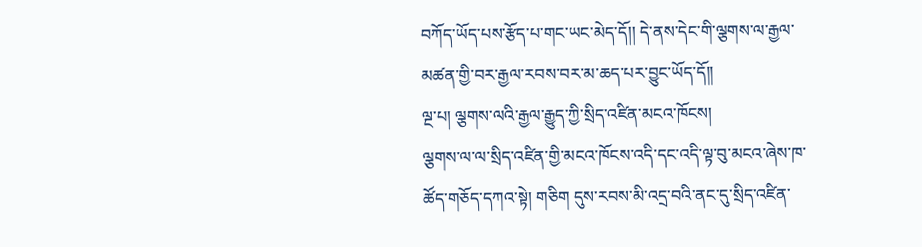བཀོད་ཡོད་པས་རྩོད་པ་གང་ཡང་མེད་དོ།། དེ་ནས་དེང་གི་ལྕགས་ལ་རྒྱལ་མཚན་གྱི་བར་རྒྱལ་རབས་བར་མ་ཆད་པར་བྱུང་ཡོད་དོ།།
ལྔ་པ། ལྕགས་ལའི་རྒྱལ་རྒྱུད་ཀྱི་སྲིད་འཛིན་མངའ་ཁོངས།
ལྕགས་ལ་ལ་སྲིད་འཛིན་གྱི་མངའ་ཁོངས་འདི་དང་འདི་ལྟ་བུ་མངའ་ཞེས་ཁ་ཚོད་གཅོད་དཀའ་སྟེ། གཅིག དུས་རབས་མི་འདྲ་བའི་ནང་དུ་སྲིད་འཛིན་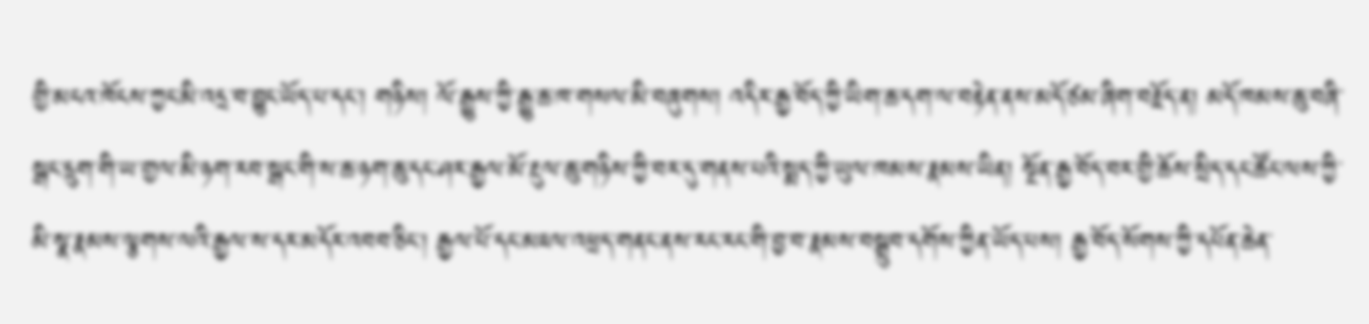གྱི་མངའ་ཁོངས་ཀྱང་མི་འདྲ་བ་བྱུང་ཡོད་པ་དང་། གཉིས། ལོ་རྒྱུས་ཀྱི་རྒྱུ་ཆ་ཁ་གསལ་མི་བཞུགས། འདིར་རྒྱ་བོད་ཀྱི་ཡིག་ཆ་དག་ལ་བརྟེན་ནས་མདོ་ཙམ་ཞིག་བརྗོད་ན། མདོ་ཁམས་ཆུ་བཞི་སྒང་དྲུག་གི་ཡ་གྱལ་མི་ཉག་རབ་སྒང་གི་ས་ཆ་ཉག་ཆུ་དང་ཤར་རྒྱལ་མོ་རྔུལ་ཆུ་གཉིས་ཀྱི་བར་དུ་གནས་པའི་སྨད་ཀྱི་ཡུལ་ཁམས་རྣམས་ཡིན། སྔོན་རྒྱ་བོད་བར་གྱི་ཆོས་སྲིད་དང་ཚོང་ལས་ཀྱི་མི་སྣ་རྣམས་ལྕགས་ལའི་རྒྱལ་ས་དར་མདོར་འབབ་ཅིང་། རྒྱལ་པོ་དང་མཇལ་འཕྲད་གནང་ནས་རང་རང་གི་བྱ་བ་རྣམས་བསྒྲུབ་དགོས་ཀྱིན་ཡོད་པས། རྒྱ་བོད་སོགས་ཀྱི་དཔོན་ཆེན་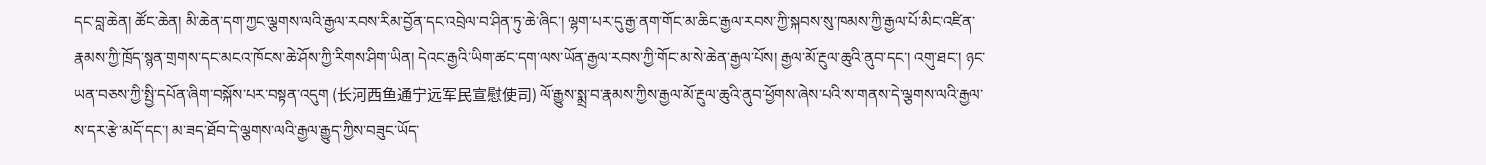དང་བླ་ཆེན། ཚོང་ཆེན། མི་ཆེན་དག་ཀྱང་ལྕགས་ལའི་རྒྱལ་རབས་རིམ་བྱོན་དང་འབྲེལ་བ་ཤིན་ཏུ་ཆེ་ཞིང་། ལྷག་པར་དུ་རྒྱ་ནག་གོང་མ་ཆིང་རྒྱལ་རབས་ཀྱི་སྐབས་སུ་ཁམས་ཀྱི་རྒྱལ་པོ་མིང་འཛིན་རྣམས་ཀྱི་ཁྲོད་སྙན་གྲགས་དང་མངའ་ཁོངས་ཆེ་ཤོས་ཀྱི་རིགས་ཤིག་ཡིན། དེའང་རྒྱའི་ཡིག་ཚང་དག་ལས་ཡོན་རྒྱལ་རབས་ཀྱི་གོང་མ་སེ་ཆེན་རྒྱལ་པོས། རྒྱལ་མོ་རྔུལ་ཆུའི་ནུབ་དང་། འགུ་ཐང་། ཉང་ཡན་བཅས་ཀྱི་སྤྱི་དཔོན་ཞིག་བསྐོས་པར་བསྟན་འདུག (长河西鱼通宁远军民宣慰使司) ལོ་རྒྱུས་སྨྲ་བ་རྣམས་ཀྱིས་རྒྱལ་མོ་རྔུལ་ཆུའི་ནུབ་ཕྱོགས་ཞེས་པའི་ས་གནས་དེ་ལྕགས་ལའི་རྒྱལ་ས་དར་རྩེ་མདོ་དང་། མ་ཟད་ཐོབ་དེ་ལྕགས་ལའི་རྒྱལ་རྒྱུད་ཀྱིས་བཟུང་ཡོད་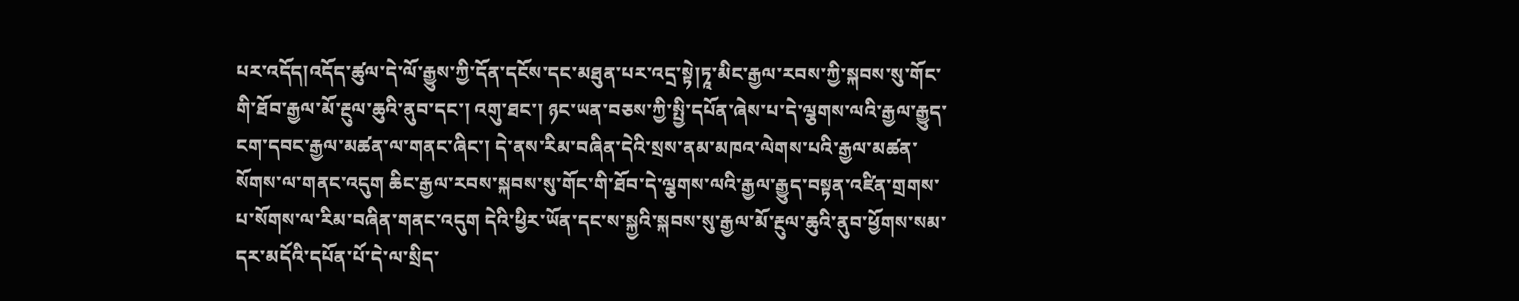པར་འདོད།འདོད་ཚུལ་དེ་ལོ་རྒྱུས་ཀྱི་དོན་དངོས་དང་མཐུན་པར་འདྲ་སྟེ།ཏཱ་མིང་རྒྱལ་རབས་ཀྱི་སྐབས་སུ་གོང་གི་ཐོབ་རྒྱལ་མོ་རྔུལ་ཆུའི་ནུབ་དང་། འགུ་ཐང་། ཉང་ཡན་བཅས་ཀྱི་སྤྱི་དཔོན་ཞེས་པ་དེ་ལྕགས་ལའི་རྒྱལ་རྒྱུད་ངག་དབང་རྒྱལ་མཚན་ལ་གནང་ཞིང་། དེ་ནས་རིམ་བཞིན་དེའི་སྲས་ནམ་མཁའ་ལེགས་པའི་རྒྱལ་མཚན་སོགས་ལ་གནང་འདུག ཆིང་རྒྱལ་རབས་སྐབས་སུ་གོང་གི་ཐོབ་དེ་ལྕགས་ལའི་རྒྱལ་རྒྱུད་བསྟན་འཛིན་གྲགས་པ་སོགས་ལ་རིམ་བཞིན་གནང་འདུག དེའི་ཕྱིར་ཡོན་དང་ས་སྐྱའི་སྐབས་སུ་རྒྱལ་མོ་རྔུལ་ཆུའི་ནུབ་ཕྱོགས་སམ་དར་མདོའི་དཔོན་པོ་དེ་ལ་སྲིད་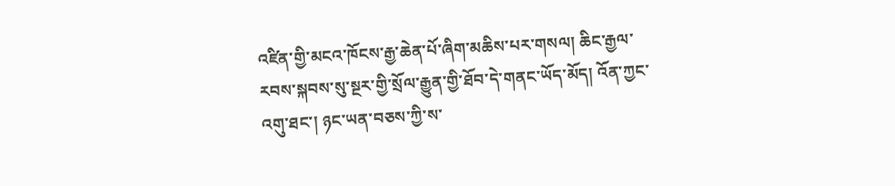འཛིན་གྱི་མངའ་ཁོངས་རྒྱ་ཆེན་པོ་ཞིག་མཆིས་པར་གསལ། ཆིང་རྒྱལ་རབས་སྐབས་སུ་སྔར་གྱི་སྲོལ་རྒྱུན་གྱི་ཐོབ་དེ་གནང་ཡོད་མོད། འོན་ཀྱང་འགུ་ཐང་། ཉང་ཡན་བཅས་ཀྱི་ས་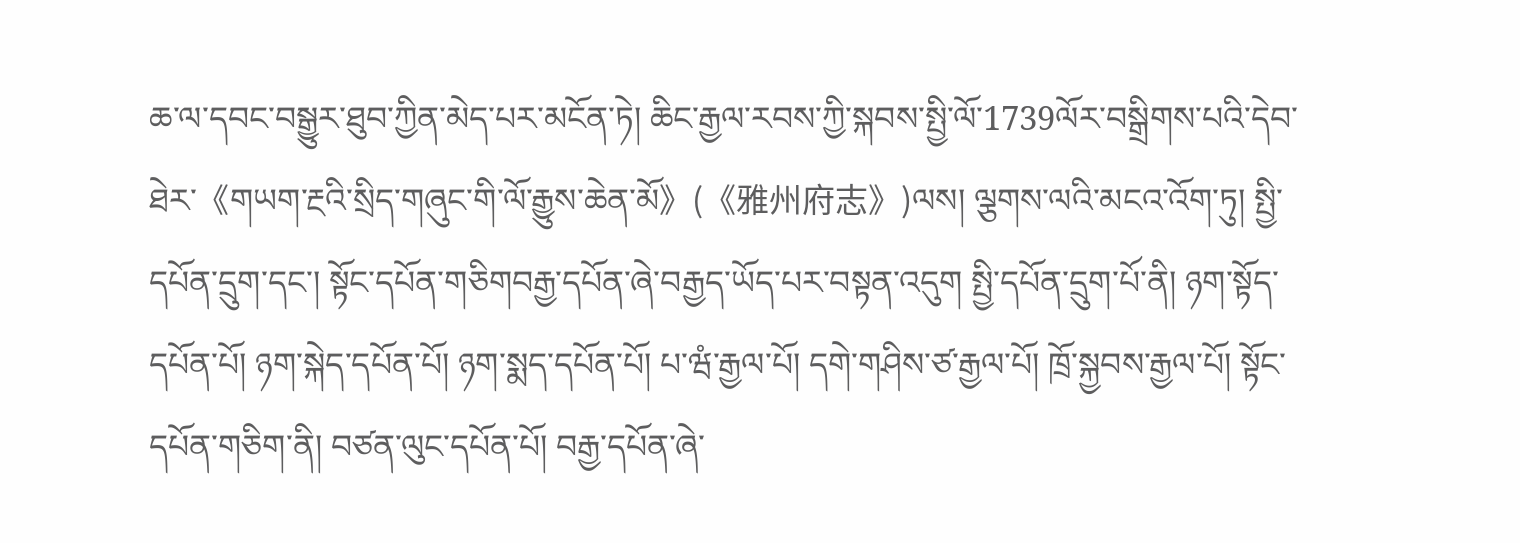ཆ་ལ་དབང་བསྒྱུར་ཐུབ་ཀྱིན་མེད་པར་མངོན་ཏེ། ཆིང་རྒྱལ་རབས་ཀྱི་སྐབས་སྤྱི་ལོ་1739ལོར་བསྒྲིགས་པའི་དེབ་ཐེར་《གཡག་རྔའི་སྲིད་གཞུང་གི་ལོ་རྒྱུས་ཆེན་མོ》(《雅州府志》)ལས། ལྕགས་ལའི་མངའ་འོག་ཏུ། སྤྱི་དཔོན་དྲུག་དང་། སྟོང་དཔོན་གཅིགབརྒྱ་དཔོན་ཞེ་བརྒྱད་ཡོད་པར་བསྟན་འདུག སྤྱི་དཔོན་དྲུག་པོ་ནི། ཉག་སྟོད་དཔོན་པོ། ཉག་སྐེད་དཔོན་པོ། ཉག་སྨད་དཔོན་པོ། པ་ཝཾ་རྒྱལ་པོ། དགེ་གཤིས་ཙ་རྒྱལ་པོ། ཁྲོ་སྐྱབས་རྒྱལ་པོ། སྟོང་དཔོན་གཅིག་ནི། བཙན་ལུང་དཔོན་པོ། བརྒྱ་དཔོན་ཞེ་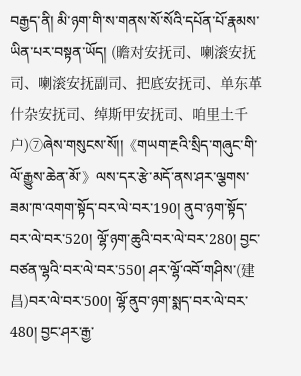བརྒྱད་ནི། མི་ཉག་གི་ས་གནས་སོ་སོའི་དཔོན་པོ་རྣམས་ཡིན་པར་བསྟན་ཡོད། (曕对安抚司、喇滚安抚司、喇滚安抚副司、把底安抚司、单东革什杂安抚司、绰斯甲安抚司、咱里土千户)⑦ཞེས་གསུངས་སོ།།《གཡག་རྔའི་སྲིད་གཞུང་གི་ལོ་རྒྱུས་ཆེན་མོ་》ལས་དར་རྩེ་མདོ་ནས་ཤར་ལྕགས་ཟམ་ཁ་འགག་སྟོད་བར་ལེ་བར་190། ནུབ་ཉག་སྟོད་བར་ལེ་བར་520། ལྷོ་ཉག་ཆུའི་བར་ལེ་བར་280། བྱང་བཙན་ལྷའི་བར་ལེ་བར་550། ཤར་ལྷོ་འབོ་གཤིས་(建昌)བར་ལེ་བར་500། ལྷོ་ནུབ་ཉག་སྨད་བར་ལེ་བར་480། བྱང་ཤར་རྒྱ་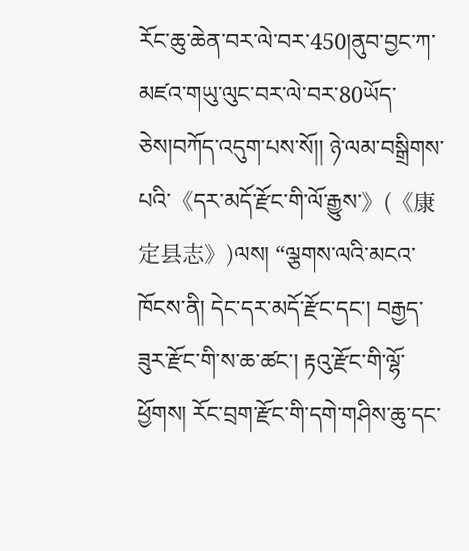རོང་ཆུ་ཆེན་བར་ལེ་བར་450།ནུབ་བྱང་ཀ་མཛའ་གཡུ་ལུང་བར་ལེ་བར་80ཡོད་ཅེས།བཀོད་འདུག་པས་སོ།། ཉེ་ལམ་བསྒྲིགས་པའི་《དར་མདོ་རྫོང་གི་ལོ་རྒྱུས་》(《康定县志》)ལས། “ལྕགས་ལའི་མངའ་ཁོངས་ནི། དེང་དར་མདོ་རྫོང་དང་། བརྒྱད་ཟུར་རྫོང་གི་ས་ཆ་ཚང་། རྟའུ་རྫོང་གི་ལྷོ་ཕྱོགས། རོང་བྲག་རྫོང་གི་དགེ་གཤིས་ཆུ་དང་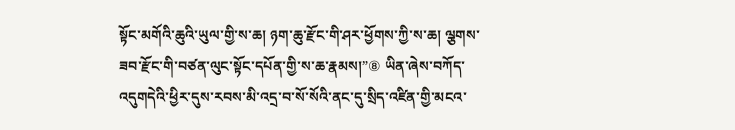སྟོང་མགོའི་ཆུའི་ཡུལ་གྱི་ས་ཆ། ཉག་ཆུ་རྫོང་གི་ཤར་ཕྱོགས་ཀྱི་ས་ཆ། ལྕགས་ཟབ་རྫོང་གི་བཙན་ལུང་སྟོང་དཔོན་གྱི་ས་ཆ་རྣམས།”⑧ ཡིན་ཞེས་བཀོད་འདུགདེའི་ཕྱིར་དུས་རབས་མི་འདྲ་བ་སོ་སོའི་ནང་དུ་སྲིད་འཛིན་གྱི་མངའ་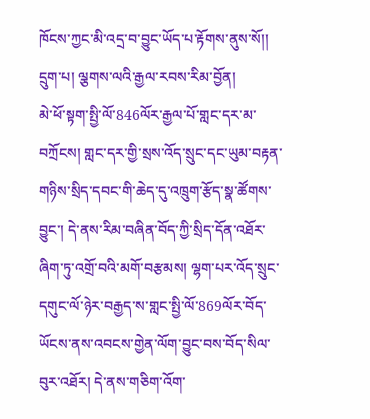ཁོངས་ཀྱང་མི་འདྲ་བ་བྱུང་ཡོད་པ་རྟོགས་ནུས་སོ།།
དྲུག་པ། ལྕགས་ལའི་རྒྱལ་རབས་རིམ་བྱོན།
མེ་ཕོ་སྟག་སྤྱི་ལོ་846ལོར་རྒྱལ་པོ་གླང་དར་མ་བཀྲོངས། གླང་དར་གྱི་སྲས་འོད་སྲུང་དང་ཡུམ་བརྟན་གཉིས་སྲིད་དབང་གི་ཆེད་དུ་འཁྲུག་རྩོད་སྣ་ཚོགས་བྱུང་། དེ་ནས་རིམ་བཞིན་བོད་ཀྱི་སྲིད་དོན་འཐོར་ཞིག་ཏུ་འགྲོ་བའི་མགོ་བརྩམས། ལྷག་པར་འོད་སྲུང་དགུང་ལོ་ཉེར་བརྒྱད་ས་གླང་སྤྱི་ལོ་869ལོར་བོད་ཡོངས་ནས་འབངས་གྱེན་ལོག་བྱུང་བས་བོད་སིལ་བུར་འཐོར། དེ་ནས་གཅིག་འོག་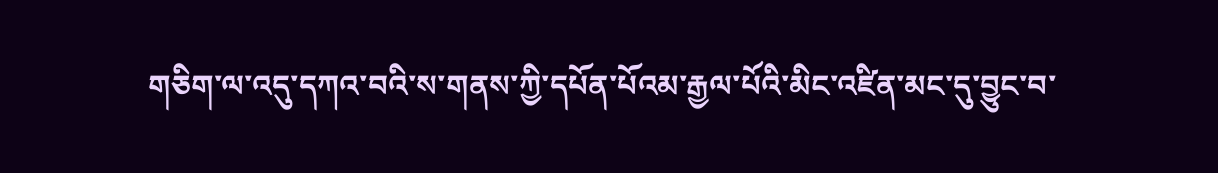གཅིག་ལ་འདུ་དཀའ་བའི་ས་གནས་ཀྱི་དཔོན་པོའམ་རྒྱལ་པོའི་མིང་འཛིན་མང་དུ་བྱུང་བ་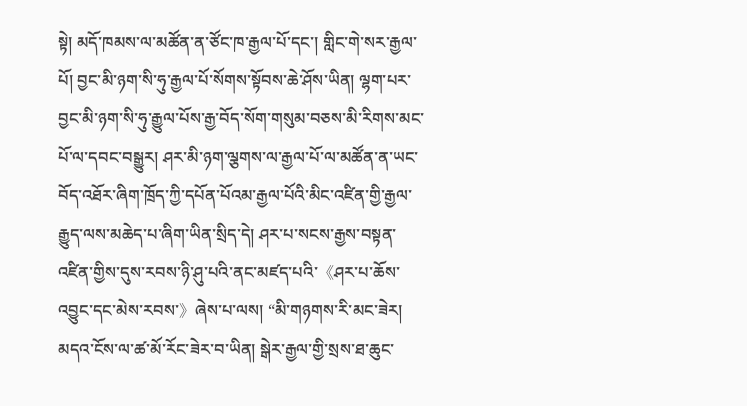སྟེ། མདོ་ཁམས་ལ་མཚོན་ན་ཙོང་ཁ་རྒྱལ་པོ་དང་། གླིང་གེ་སར་རྒྱལ་པོ། བྱང་མི་ཉག་སི་ཧུ་རྒྱལ་པོ་སོགས་སྟོབས་ཆེ་ཤོས་ཡིན། ལྷག་པར་བྱང་མི་ཉག་སི་ཧུ་རྒྱུལ་པོས་རྒྱ་བོད་སོག་གསུམ་བཅས་མི་རིགས་མང་པོ་ལ་དབང་བསྒྱུར། ཤར་མི་ཉག་ལྕགས་ལ་རྒྱལ་པོ་ལ་མཚོན་ན་ཡང་བོད་འཐོར་ཞིག་ཁྲོད་ཀྱི་དཔོན་པོའམ་རྒྱལ་པོའི་མིང་འཛིན་གྱི་རྒྱལ་རྒྱུད་ལས་མཆེད་པ་ཞིག་ཡིན་སྲིད་དེ། ཤར་པ་སངས་རྒྱས་བསྟན་འཛིན་གྱིས་དུས་རབས་ཉི་ཤུ་པའི་ནང་མཛད་པའི་《ཤར་པ་ཆོས་འབྱུང་དང་མེས་རབས་》ཞེས་པ་ལས། “མི་གཉགས་རི་མང་ཟེར། མདའ་ངོས་ལ་ཚ་མོ་རོང་ཟེར་བ་ཡིན། སྒེར་རྒྱལ་གྱི་སྲས་ཐ་ཆུང་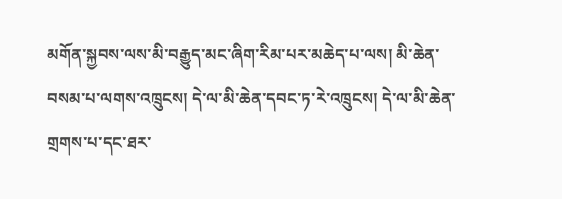མགོན་སྐྱབས་ལས་མི་བརྒྱུད་མང་ཞིག་རིམ་པར་མཆེད་པ་ལས། མི་ཆེན་བསམ་པ་ལགས་འཁྲུངས། དེ་ལ་མི་ཆེན་དབང་ཏ་རེ་འཁྲུངས། དེ་ལ་མི་ཆེན་གྲགས་པ་དང་ཐར་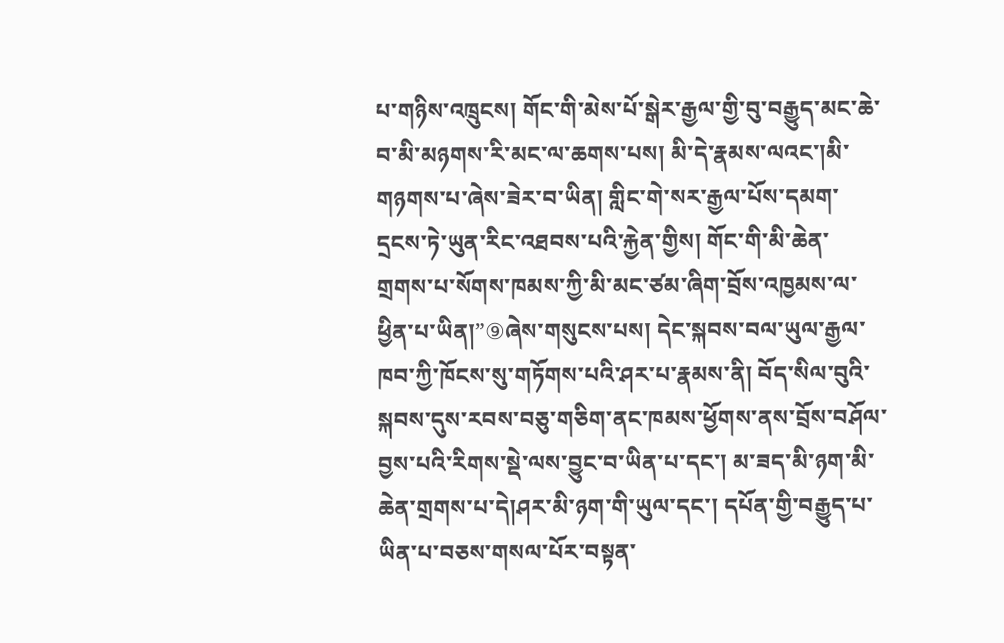པ་གཉིས་འཁྲུངས། གོང་གི་མེས་པོ་སྒེར་རྒྱལ་གྱི་བུ་བརྒྱུད་མང་ཆེ་བ་མི་མཉགས་རི་མང་ལ་ཆགས་པས། མི་དེ་རྣམས་ལའང་།མི་གཉགས་པ་ཞེས་ཟེར་བ་ཡིན། གླིང་གེ་སར་རྒྱལ་པོས་དམག་དྲངས་ཏེ་ཡུན་རིང་འཐབས་པའི་རྐྱེན་གྱིས། གོང་གི་མི་ཆེན་གྲགས་པ་སོགས་ཁམས་ཀྱི་མི་མང་ཙམ་ཞིག་བྲོས་འཁྱམས་ལ་ཕྱིན་པ་ཡིན།”⑨ཞེས་གསུངས་པས། དེང་སྐབས་བལ་ཡུལ་རྒྱལ་ཁབ་ཀྱི་ཁོངས་སུ་གཏོགས་པའི་ཤར་པ་རྣམས་ནི། བོད་སིལ་བུའི་སྐབས་དུས་རབས་བཅུ་གཅིག་ནང་ཁམས་ཕྱོགས་ནས་བྲོས་བཤོལ་བྱས་པའི་རིགས་སྡེ་ལས་བྱུང་བ་ཡིན་པ་དང་། མ་ཟད་མི་ཉག་མི་ཆེན་གྲགས་པ་དེ།ཤར་མི་ཉག་གི་ཡུལ་དང་། དཔོན་གྱི་བརྒྱུད་པ་ཡིན་པ་བཅས་གསལ་པོར་བསྟན་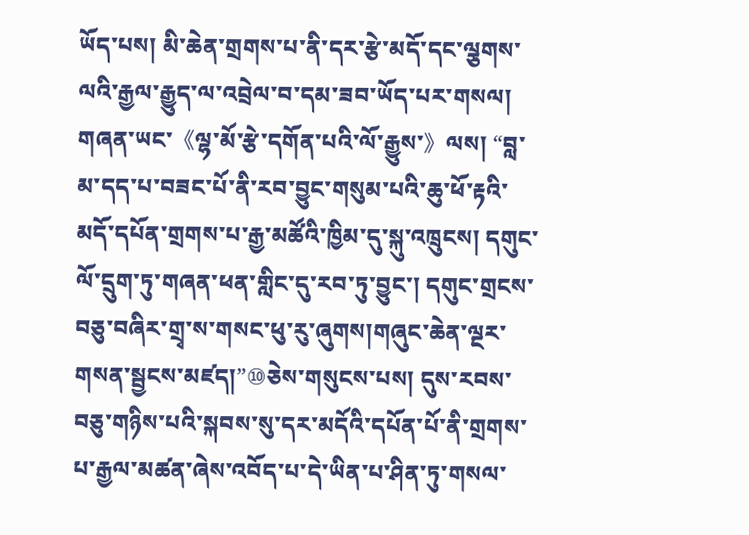ཡོད་པས། མི་ཆེན་གྲགས་པ་ནི་དར་རྩེ་མདོ་དང་ལྕགས་ལའི་རྒྱལ་རྒྱུད་ལ་འབྲེལ་བ་དམ་ཟབ་ཡོད་པར་གསལ། གཞན་ཡང་《ལྷ་མོ་རྩེ་དགོན་པའི་ལོ་རྒྱུས་》ལས། “བླ་མ་དད་པ་བཟང་པོ་ནི་རབ་བྱུང་གསུམ་པའི་ཆུ་ཕོ་རྟའི་མདོ་དཔོན་གྲགས་པ་རྒྱ་མཚོའི་ཁྱིམ་དུ་སྐུ་འཁྲུངས། དགུང་ལོ་དྲུག་ཏུ་གཞན་ཕན་གླིང་དུ་རབ་ཏུ་བྱུང་། དགུང་གྲངས་བཅུ་བཞིར་གྲྭ་ས་གསང་ཕུ་རུ་ཞུགས།གཞུང་ཆེན་ལྔར་གསན་སྦྱངས་མཛད།”⑩ཅེས་གསུངས་པས། དུས་རབས་བཅུ་གཉིས་པའི་སྐབས་སུ་དར་མདོའི་དཔོན་པོ་ནི་གྲགས་པ་རྒྱལ་མཚན་ཞེས་འབོད་པ་དེ་ཡིན་པ་ཤིན་ཏུ་གསལ་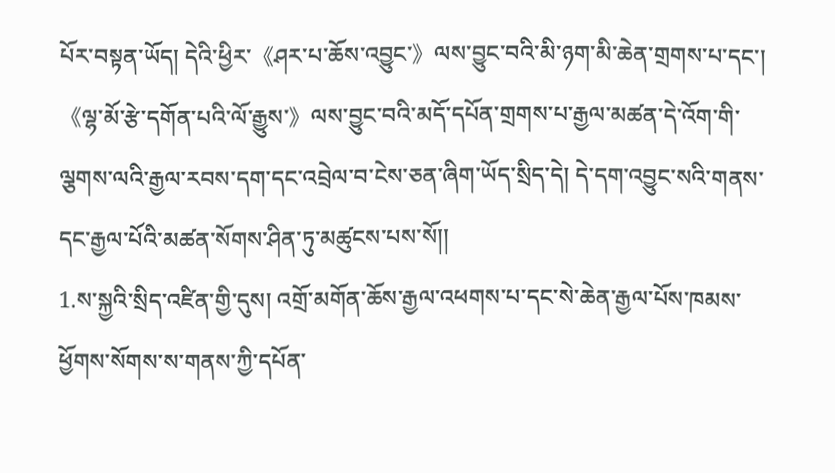པོར་བསྟན་ཡོད། དེའི་ཕྱིར་《ཤར་པ་ཆོས་འབྱུང་》ལས་བྱུང་བའི་མི་ཉག་མི་ཆེན་གྲགས་པ་དང་།《ལྷ་མོ་རྩེ་དགོན་པའི་ལོ་རྒྱུས་》ལས་བྱུང་བའི་མདོ་དཔོན་གྲགས་པ་རྒྱལ་མཚན་དེ་འོག་གི་ལྕགས་ལའི་རྒྱལ་རབས་དག་དང་འབྲེལ་བ་ངེས་ཅན་ཞིག་ཡོད་སྲིད་དེ། དེ་དག་འབྱུང་སའི་གནས་དང་རྒྱལ་པོའི་མཚན་སོགས་ཤིན་ཏུ་མཚུངས་པས་སོ།།
1.ས་སྐྱའི་སྲིད་འཛིན་གྱི་དུས། འགྲོ་མགོན་ཆོས་རྒྱལ་འཕགས་པ་དང་སེ་ཆེན་རྒྱལ་པོས་ཁམས་ཕྱོགས་སོགས་ས་གནས་ཀྱི་དཔོན་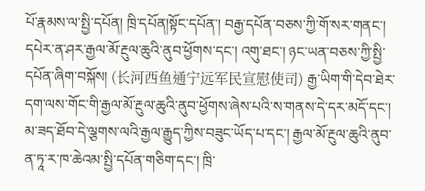པོ་རྣམས་ལ་སྤྱི་དཔོན། ཁྲི་དཔོན།སྟོང་དཔོན་། བརྒྱ་དཔོན་བཅས་ཀྱི་གོ་སར་གནང་། དཔེར་ན་ཤར་རྒྱལ་མོ་རྔུལ་ཆུའི་ནུབ་ཕྱོགས་དང་། འགུ་ཐང་། ཉང་ཡན་བཅས་ཀྱི་སྤྱི་དཔོན་ཞིག་བསྐོས། (长河西鱼通宁远军民宣慰使司) རྒྱ་ཡིག་གི་དེབ་ཐེར་དག་ལས་གོང་གི་རྒྱལ་མོ་རྔུལ་ཆུའི་ནུབ་ཕྱོགས་ཞེས་པའི་ས་གནས་དེ་དར་མདོ་དང་། མ་ཟད་ཐོབ་དེ་ལྕགས་ལའི་རྒྱལ་རྒྱུད་ཀྱིས་བཟུང་ཡོད་པ་དང་། རྒྱལ་མོ་རྔུལ་ཆུའི་ནུབ་ན་ཏཱ་ར་ཁ་ཆེའམ་སྤྱི་དཔོན་གཅིག་དང་། ཁྲི་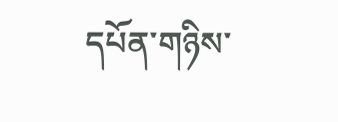དཔོན་གཉིས་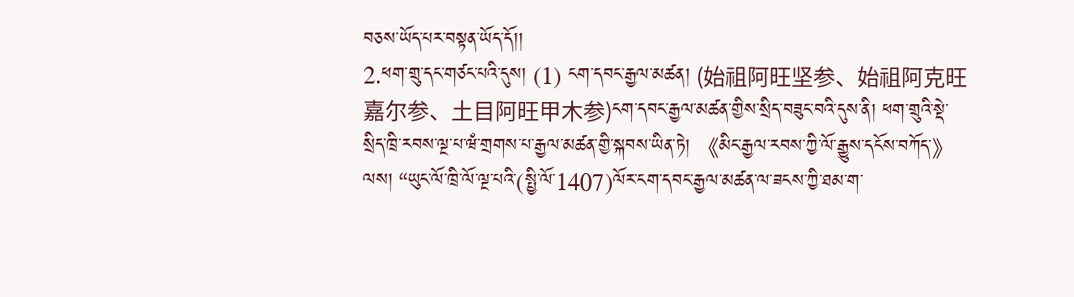བཅས་ཡོད་པར་བསྟན་ཡོད་དོ།།
2.ཕག་གྲུ་དང་གཙང་པའི་དུས། (1) ངག་དབང་རྒྱལ་མཚན། (始祖阿旺坚参、始祖阿克旺嘉尔参、土目阿旺甲木参)ངག་དབང་རྒྱལ་མཚན་གྱིས་སྲིད་བཟུང་བའི་དུས་ནི། ཕག་གྲུའི་སྡེ་སྲིད་ཁྲི་རབས་ལྔ་པ་ཝཾ་གྲགས་པ་རྒྱལ་མཚན་གྱི་སྐབས་ཡིན་ཏེ། 《མིང་རྒྱལ་རབས་ཀྱི་ལོ་རྒྱུས་དངོས་བཀོད་》ལས། “ཡུང་ལོ་ཁྲི་ལོ་ལྔ་པའི་(སྤྱི་ལོ་1407)ལོར་ངག་དབང་རྒྱལ་མཚན་ལ་ཟངས་ཀྱི་ཐམ་ག་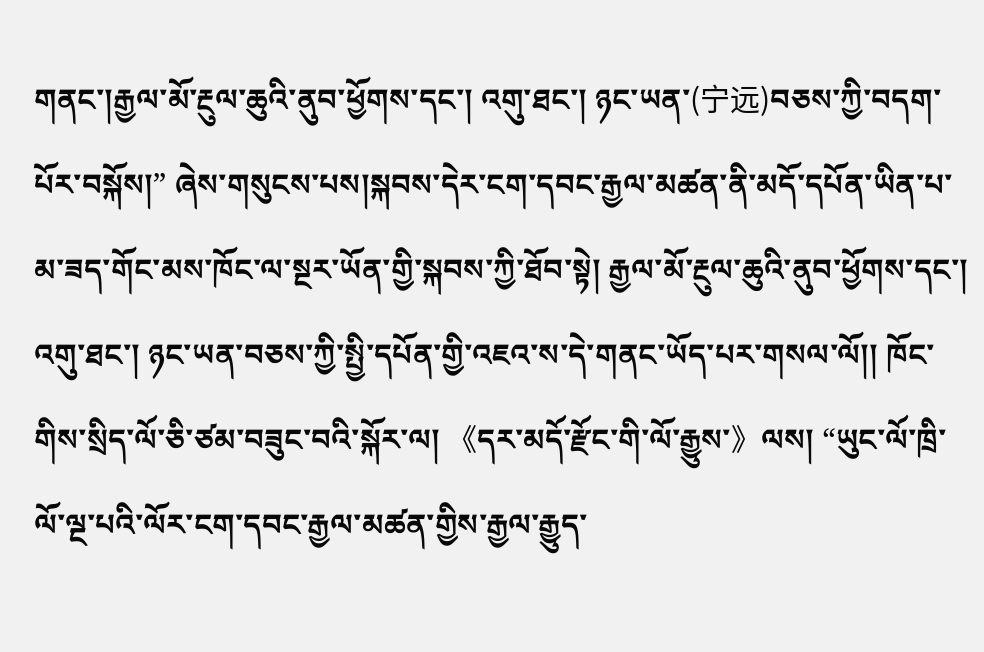གནང་།རྒྱལ་མོ་རྔུལ་ཆུའི་ནུབ་ཕྱོགས་དང་། འགུ་ཐང་། ཉང་ཡན་(宁远)བཅས་ཀྱི་བདག་པོར་བསྐོས།” ཞེས་གསུངས་པས།སྐབས་དེར་ངག་དབང་རྒྱལ་མཚན་ནི་མདོ་དཔོན་ཡིན་པ་མ་ཟད་གོང་མས་ཁོང་ལ་སྔར་ཡོན་གྱི་སྐབས་ཀྱི་ཐོབ་སྟེ། རྒྱལ་མོ་རྔུལ་ཆུའི་ནུབ་ཕྱོགས་དང་། འགུ་ཐང་། ཉང་ཡན་བཅས་ཀྱི་སྤྱི་དཔོན་གྱི་འཇའ་ས་དེ་གནང་ཡོད་པར་གསལ་ལོ།། ཁོང་གིས་སྲིད་ལོ་ཅི་ཙམ་བཟུང་བའི་སྐོར་ལ། 《དར་མདོ་རྫོང་གི་ལོ་རྒྱུས་》ལས། “ཡུང་ལོ་ཁྲི་ལོ་ལྔ་པའི་ལོར་ངག་དབང་རྒྱལ་མཚན་གྱིས་རྒྱལ་རྒྱུད་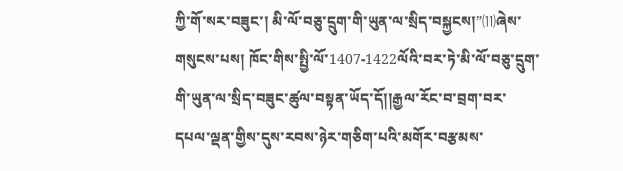ཀྱི་གོ་སར་བཟུང་། མི་ལོ་བཅུ་དྲུག་གི་ཡུན་ལ་སྲིད་བསྐྱངས།”⑾ཞེས་གསུངས་པས། ཁོང་གིས་སྤྱི་ལོ་1407-1422ལོའི་བར་ཏེ་མི་ལོ་བཅུ་དྲུག་གི་ཡུན་ལ་སྲིད་བཟུང་ཚུལ་བསྟན་ཡོད་དོ།།རྒྱལ་རོང་བ་བྲག་བར་དཔལ་ལྡན་གྱིས་དུས་རབས་ཉེར་གཅིག་པའི་མགོར་བརྩམས་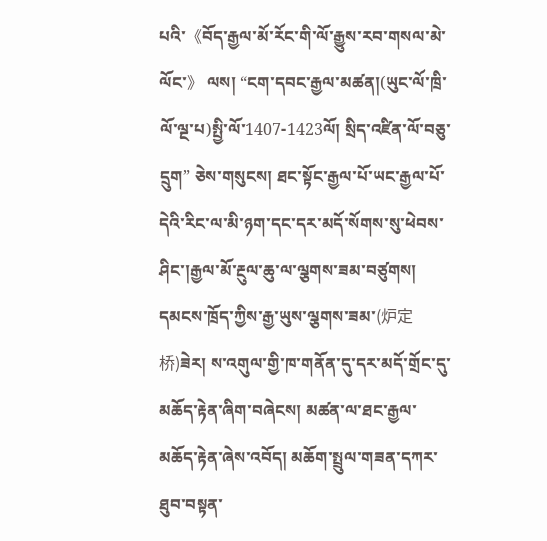པའི་《བོད་རྒྱལ་མོ་རོང་གི་ལོ་རྒྱུས་རབ་གསལ་མེ་ལོང་》 ལས། “ངག་དབང་རྒྱལ་མཚན།(ཡུང་ལོ་ཁྲི་ལོ་ལྔ་པ)སྤྱི་ལོ་1407-1423ལོ། སྲིད་འཛིན་ལོ་བཅུ་དྲུག” ཅེས་གསུངས། ཐང་སྟོང་རྒྱལ་པོ་ཡང་རྒྱལ་པོ་དེའི་རིང་ལ་མི་ཉག་དང་དར་མདོ་སོགས་སུ་ཕེབས་ཤིང་།རྒྱལ་མོ་རྔུལ་ཆུ་ལ་ལྕགས་ཟམ་བཙུགས། དམངས་ཁྲོད་ཀྱིས་རྒྱ་ཡུས་ལྕགས་ཟམ་(炉定桥)ཟེར། ས་འགུལ་གྱི་ཁ་གནོན་དུ་དར་མདོ་གྲོང་དུ་མཆོད་རྟེན་ཞིག་བཞེངས། མཚན་ལ་ཐང་རྒྱལ་མཆོད་རྟེན་ཞེས་འབོད། མཆོག་སྤྲུལ་གཟན་དཀར་ཐུབ་བསྟན་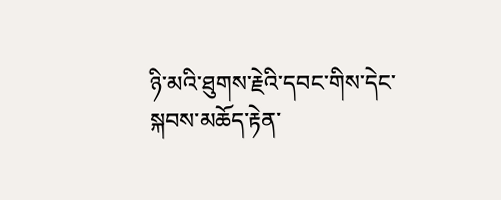ཉི་མའི་ཐུགས་རྗེའི་དབང་གིས་དེང་སྐབས་མཆོད་རྟེན་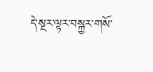དེ་སྔར་ལྟར་བསྐྱར་གསོ་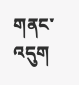གནང་འདུག